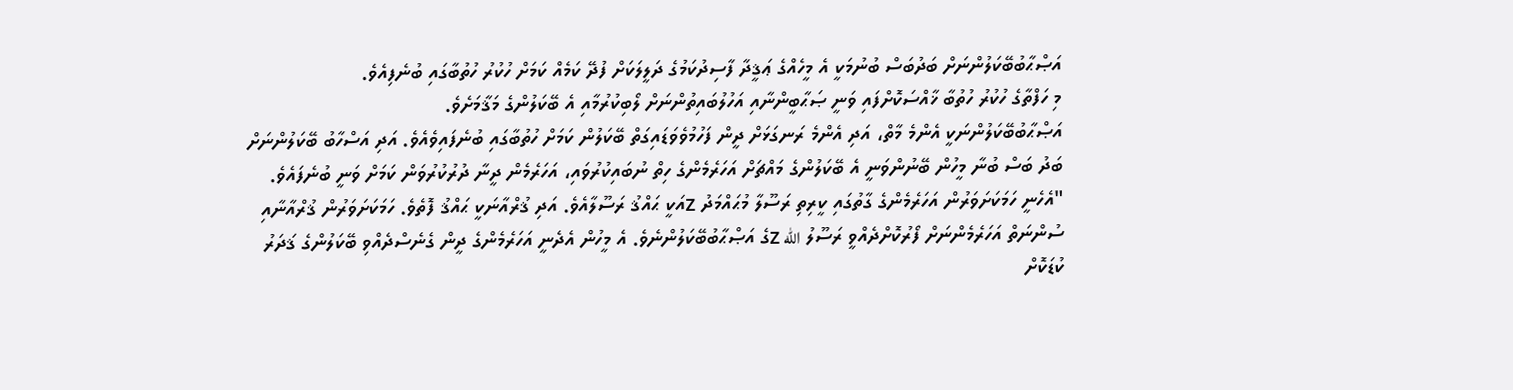އަޞްޙާބުބޭކަލުންނަށް ބަދުބަސް ބުނުމަކީ އެ މީހެއްގެ ޢަޤީދާ ފާސިދުކަމުގެ ދަލީލަކަށް ފުދޭ ކަމެއް ކަމަށް ހުކުރު ހުތުބާގައި ބުނެފިއެވެ.
މި ހަފްތާގެ ހުކުރު ހުތުބާ ޚާއްސަކޮށްފައި ވަނީ ޞަޙާބީންނާއި އަހުލުބައިތުންނަށް ލޯބިކުރުމާއި އެ ބޭކަލުންގެ މަޤާމަށެވެ.
އަޞްޙާބުބޭކަލުންނަކީ އެންމެ މާތް، އަދި އެންމެ ރަނގަޅަށް ދީން ފަހުމުވެވަޑައިގަތް ބޭކަލުން ކަމަށް ހުތުބާގައި ބުނެފައިވެއެވެ. އަދި އަސްހާބު ބޭކަލުންނަށް ބަދު ބަސް ބުނާ މީހުން ބޭނުންވަނީ އެ ބޭކަލުންގެ މައްޗަށް އަހަރެމެންގެ ހިތް ނުބައިކުރުވައި، އަހަރެމެން ދީނާ ދުރުކުރުވަން ކަމަށް ވަނީ ބުނެފައެވެ.
"އެހެނީ ހަމަކަށަވަރުން އަހަރެމެންގެ ގާތުގައި ކީރިތި ރަސޫލާ މުޙައްމަދު zއަކީ ޙައްޤު ރަސޫލާއެވެ. އަދި ޤުރްއާނަކީ ޙައްޤު ފޮތެވެ. ހަމަކަށަވަރުން ޤުރްއާނާއި ސުންނަތް އަހަރެމެންނަށް ފޯރުކޮށްދެއްވީ ރަސޫލު الله zގެ އަޞްޙާބުބޭކަލުންނެވެ. އެ މީހުން އެދެނީ އަހަރެމެންގެ ދީން ގެނެސްދެއްވި ބޭކަލުންގެ ޤަދަރު ކުޑަކޮށް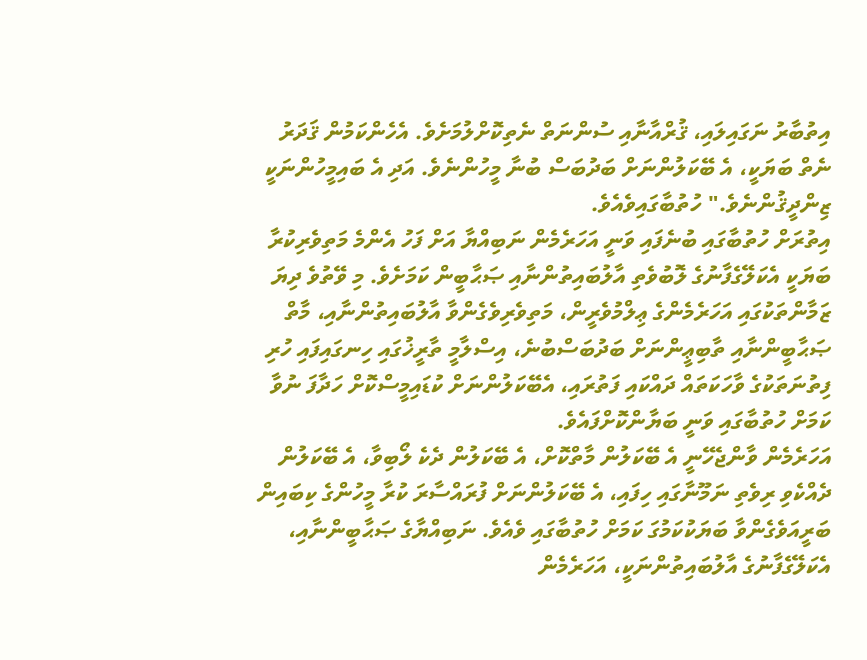އިތުބާރު ނަގައިލައި، ޤުރްއާނާއި ސުންނަތް ނެތިކޮށްލުމަށެވެ. އެހެންކަމުން ޤަދަރު ނެތް ބަޔަކީ، އެ ބޭކަލުންނަށް ބަދުބަސް ބުނާ މީހުންނެވެ. އަދި އެ ބައިމީހުންނަކީ ޒިންދީޤުންނެވެ." ހުތުބާގައިވެއެވެ.
އިތުރަށް ހުތުބާގައި ބުނެފައި ވަނީ އަހަރެމެން ނަބިއްޔާ އަށް ފަހު އެންމެ މަތިވެރިކުރާ ބަޔަކީ އެކަލޭގެފާނުގެ ލޮބުވެތި އާލުބައިތުންނާއި ޞަޙާބީން ކަމަށެވެ. މި ވޭތުވެ ދިޔަ ޒަމާންތަކުގައި އަހަރެމެންގެ ޢިލްމުވެރީން، މަތިވެރިވެގެންވާ އާލުބައިތުންނާއި، މާތް ޞަޙާބީންނާއި ތާބިޢީންނަށް ބަދުބަސްބުނެ، އިސްލާމީ ތާރީޚުގައި ހިނގައިފައި ހުރި ފިތުނަތަކުގެ ވާހަކަތައް ދައްކައި ފަތުރައި، އެބޭކަލުންނަށް ކުޑައިމީސްކޮށް ހަދާފަ ނުވާ ކަމަށް ހުތުބާގައި ވަނީ ބަޔާންކޮށްފައެވެ.
އަހަރެމެން ވާންޖެހޭނީ އެ ބޭކަލުން މާތްކޮށް، އެ ބޭކަލުން ދެކެ ލޯބިވާ، އެ ބޭކަލުން ދެއްކެވި ރިވެތި ނަމޫނާގައި ހިފައި، އެ ބޭކަލުންނަށް ފުރައްސާރަ ކުރާ މީހުންގެ ކިބައިން ބަރީއަވެގެންވާ ބަޔަކުކަމުގަ ކަމަށް ހުތުބާގައި ވެއެވެ. ނަބިއްޔާގެ ޞަޙާބީންނާއި، އެކަލޭގެފާނުގެ އާލުބައިތުންނަކީ، އަހަރެމެން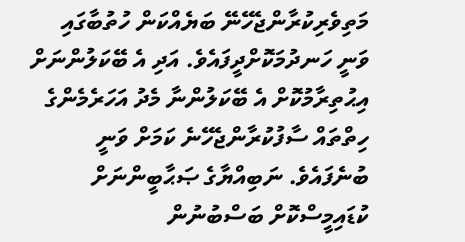މަތިވެރިކުރާންޖެހޭނޭ ބަޔެއްކަން ހުތުބާގައި ވަނީ ހަނދުމަކޮށްދީފައެވެ. އަދި އެ ބޭކަލުންނަށް އިޙުތިރާމުކޮށް އެ ބޭކަލުންނާ މެދު އަހަރެމެންގެ ހިތްތައް ސާފުކުރާންޖެހޭނެ ކަމަށް ވަނީ ބުނެފައެވެ. ނަބިއްޔާގެ ޞަޙާބީންނަށް ކުޑައިމީސްކޮށް ބަސްބުނުން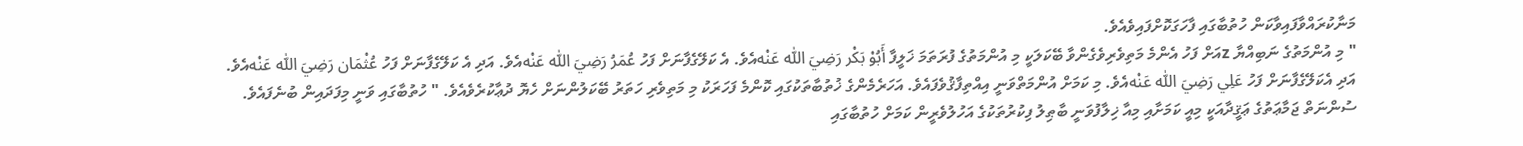މަނާކުރައްވާފައިވާކަން ހުތުބާގައި ފާހަގަކޮށްފައިވެއެވެ.
" މި އުންމަތުގެ ނަބިއްޔާ zއަށް ފަހު އެންމެ މަތިވެރިވެގެންވާ ބޭކަލަކީ މި އުންމަތުގެ ފުރަތަމަ ޚަލީފާ أَبُوْ بَكْر رَضِيَ اللّٰه عَنْهއެވެ. އެ ކަލޭގެފާނަށް ފަހު عُمَرُ رَضِيَ اللّٰه عَنْهއެވެ. އަދި އެ ކަލޭގެފާނަށް ފަހު عُثْمَان رَضِيَ اللّٰه عَنْهއެވެ. އަދި އެކަލޭގެފާނަށް ފަހު عَلِي رَضِيَ اللّٰه عَنْهއެވެ. މި ކަމަށް އުންމަތްވަނީ އިއްތިފާޤުވެފައެވެ. އަހަރެމެންގެ ޚުތުބާތަކުގައި ކޮންމެ ފަހަރަކު މި މަތިވެރި ހަތަރު ބޭކަލުންނަށް ހެޔޮ ދުޢާކުރެވެއެވެ. " ހުތުބާގައި ވަނީ މިފަދައިން ބުނެފައެވެ.
ސުންނަތް ޖަމާޢަތުގެ ޢަޤީދާއަކީ މިއީ ކަމަށާއި މިއާ ޚިލާފުވަނީ ބާޠިލު ފިކުރުތަކުގެ އަހުލުވެރީން ކަމަށް ހުތުބާގައި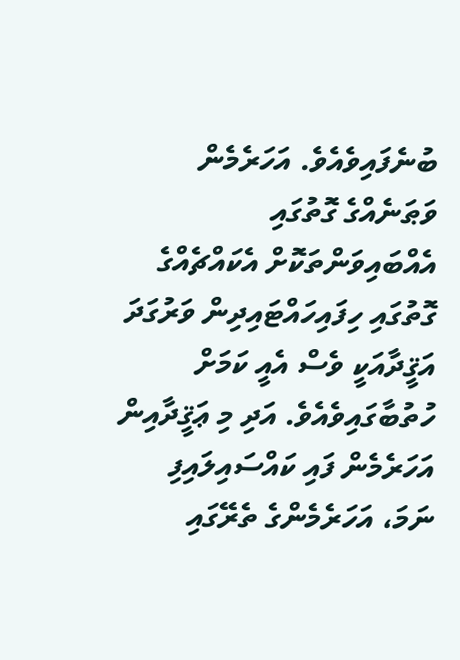ބުނެފައިވެއެވެ. އަހަރެމެން ވަޠަނެއްގެ ގޮތުގައި އެއްބައިވަންތަކޮށް އެކައްޗެއްގެ ގޮތުގައި ހިފައިހައްޓައިދިން ވަރުގަދަ އަޤީދާއަކީ ވެސް އެއީ ކަމަށް ހުތުބާގައިވެއެވެ. އަދި މި ޢަޤީދާއިން އަހަރެމެން ފައި ކައްސައިލައިފި ނަމަ، އަހަރެމެންގެ ތެރޭގައި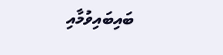ބައިބައިވުމާއި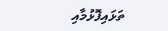ތަޅައިފޮޅުމާއި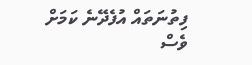ފިތުނަތައް އުފެދޭނެ ކަމަށް ވެސް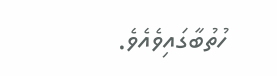ހުތުބާގައިވެއެވެ.